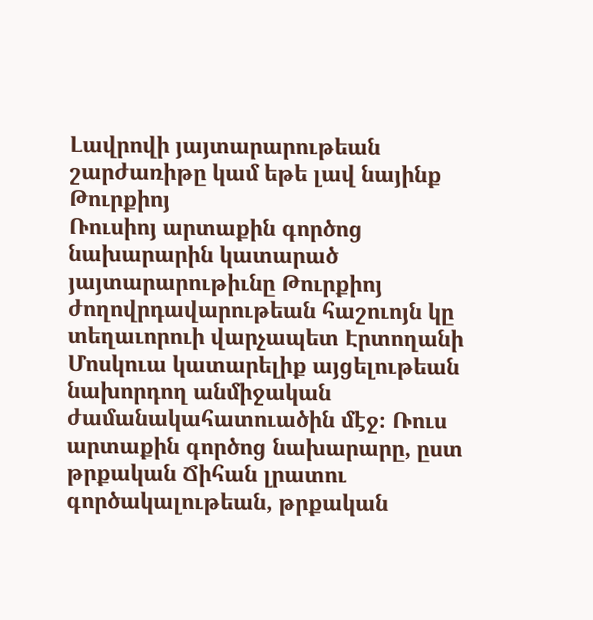Լավրովի յայտարարութեան շարժառիթը կամ եթե լավ նայինք Թուրքիոյ
Ռուսիոյ արտաքին գործոց նախարարին կատարած յայտարարութիւնը Թուրքիոյ ժողովրդավարութեան հաշուոյն կը տեղաւորուի վարչապետ Էրտողանի Մոսկուա կատարելիք այցելութեան նախորդող անմիջական ժամանակահատուածին մէջ։ Ռուս արտաքին գործոց նախարարը, ըստ թրքական Ճիհան լրատու գործակալութեան, թրքական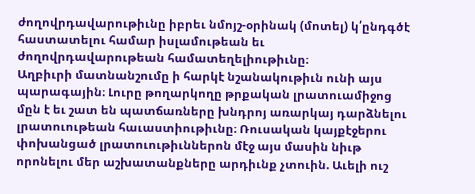ժողովրդավարութիւնը իբրեւ նմոյշ-օրինակ (մոտել) կ՛ընդգծէ հաստատելու համար իսլամութեան եւ ժողովրդավարութեան համատեղելիութիւնը։
Աղբիւրի մատնանշումը ի հարկէ նշանակութիւն ունի այս պարագային։ Լուրը թողարկողը թրքական լրատուամիջոց մըն է եւ շատ են պատճառները խնդրոյ առարկայ դարձնելու լրատուութեան հաւաստիութիւնը։ Ռուսական կայքէջերու փոխանցած լրատուութիւններոն մէջ այս մասին նիւթ որոնելու մեր աշխատանքները արդիւնք չտուին. Աւելի ուշ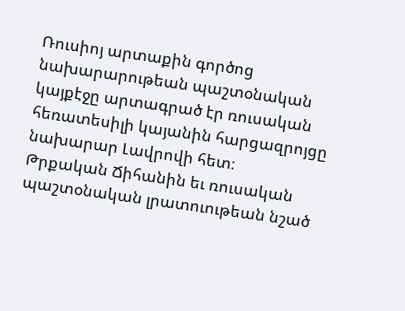Ռուսիոյ արտաքին գործոց նախարարութեան պաշտօնական կայքէջը արտագրած էր ռուսական հեռատեսիլի կայանին հարցազրոյցը նախարար Լավրովի հետ։
Թրքական Ճիհանին եւ ռուսական պաշտօնական լրատուութեան նշած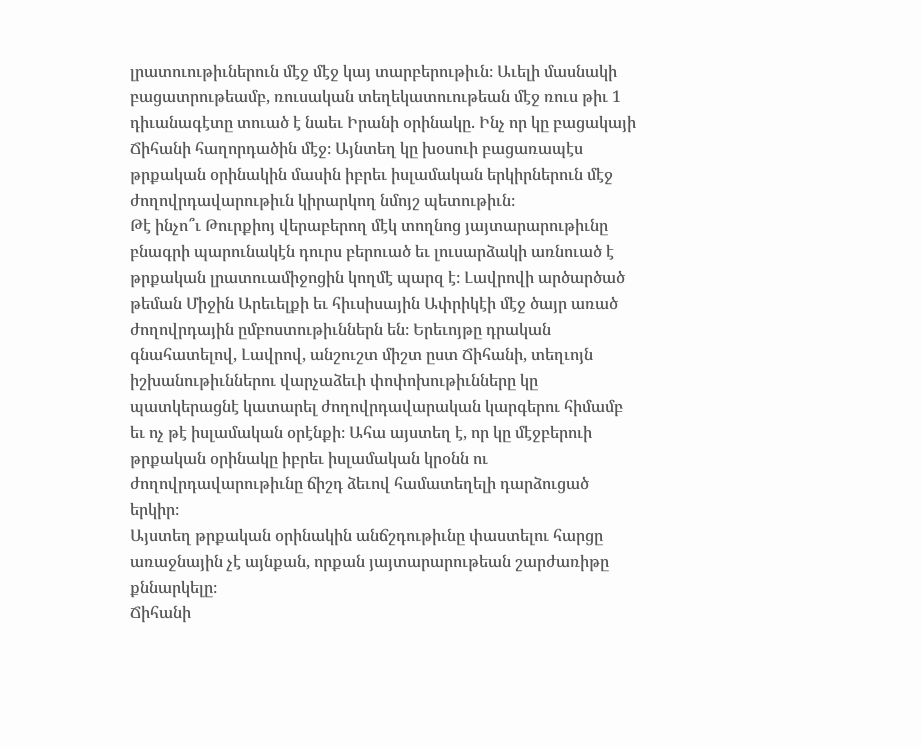լրատուութիւներուն մէջ մէջ կայ տարբերութիւն։ Աւելի մասնակի բացատրութեամբ, ռուսական տեղեկատուութեան մէջ ռուս թիւ 1 դիւանագէտը տուած է նաեւ Իրանի օրինակը. Ինչ որ կը բացակայի Ճիհանի հաղորդածին մէջ։ Այնտեղ կը խօսուի բացառապէս թրքական օրինակին մասին իբրեւ իսլամական երկիրներուն մէջ ժողովրդավարութիւն կիրարկող նմոյշ պետութիւն։
Թէ ինչո՞ւ Թուրքիոյ վերաբերող մէկ տողնոց յայտարարութիւնը բնագրի պարունակէն դուրս բերուած եւ լուսարձակի առնուած է թրքական լրատուամիջոցին կողմէ պարզ է։ Լավրովի արծարծած թեման Միջին Արեւելքի եւ հիւսիսային Ափրիկէի մէջ ծայր առած ժողովրդային ըմբոստութիւններն են։ Երեւոյթը դրական գնահատելով, Լավրով, անշուշտ միշտ ըստ Ճիհանի, տեղւոյն իշխանութիւններու վարչաձեւի փոփոխութիւնները կը պատկերացնէ կատարել ժողովրդավարական կարգերու հիմամբ եւ ոչ թէ իսլամական օրէնքի։ Ահա այստեղ է, որ կը մէջբերուի թրքական օրինակը իբրեւ իսլամական կրօնն ու ժողովրդավարութիւնը ճիշդ ձեւով համատեղելի դարձուցած երկիր։
Այստեղ թրքական օրինակին անճշդութիւնը փաստելու հարցը առաջնային չէ այնքան, որքան յայտարարութեան շարժառիթը քննարկելը։
Ճիհանի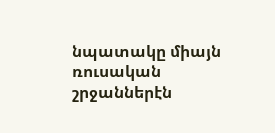նպատակը միայն ռուսական շրջաններէն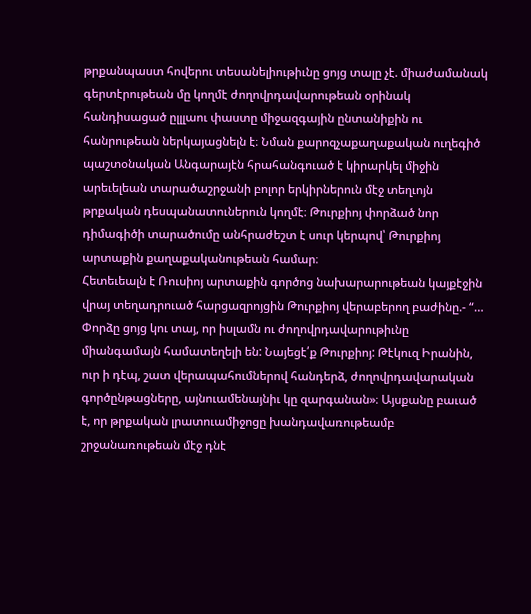թրքանպաստ հովերու տեսանելիութիւնը ցոյց տալը չէ. միաժամանակ գերտէրութեան մը կողմէ ժողովրդավարութեան օրինակ հանդիսացած ըլլլաու փաստը միջազգային ընտանիքին ու հանրութեան ներկայացնելն է։ Նման քարոզչաքաղաքական ուղեգիծ պաշտօնական Անգարայէն հրահանգուած է կիրարկել միջին արեւելեան տարածաշրջանի բոլոր երկիրներուն մէջ տեղւոյն թրքական դեսպանատուներուն կողմէ։ Թուրքիոյ փորձած նոր դիմագիծի տարածումը անհրաժեշտ է սուր կերպով՝ Թուրքիոյ արտաքին քաղաքականութեան համար։
Հետեւեալն է Ռուսիոյ արտաքին գործոց նախարարութեան կայքէջին վրայ տեղադրուած հարցազրոյցին Թուրքիոյ վերաբերող բաժինը.- “… Փորձը ցոյց կու տայ, որ իսլամն ու ժողովրդավարութիւնը միանգամայն համատեղելի են: Նայեցէ՛ք Թուրքիոյ: Թէկուզ Իրանին, ուր ի դէպ, շատ վերապահումներով հանդերձ, ժողովրդավարական գործընթացները, այնուամենայնիւ կը զարգանան»։ Այսքանը բաւած է, որ թրքական լրատուամիջոցը խանդավառութեամբ շրջանառութեան մէջ դնէ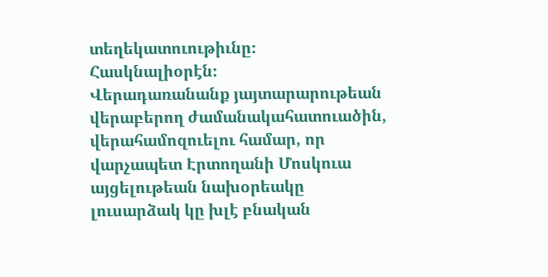տեղեկատուութիւնը։ Հասկնալիօրէն։
Վերադառանանք յայտարարութեան վերաբերող ժամանակահատուածին, վերահամոզուելու համար, որ վարչապետ Էրտողանի Մոսկուա այցելութեան նախօրեակը լուսարձակ կը խլէ բնական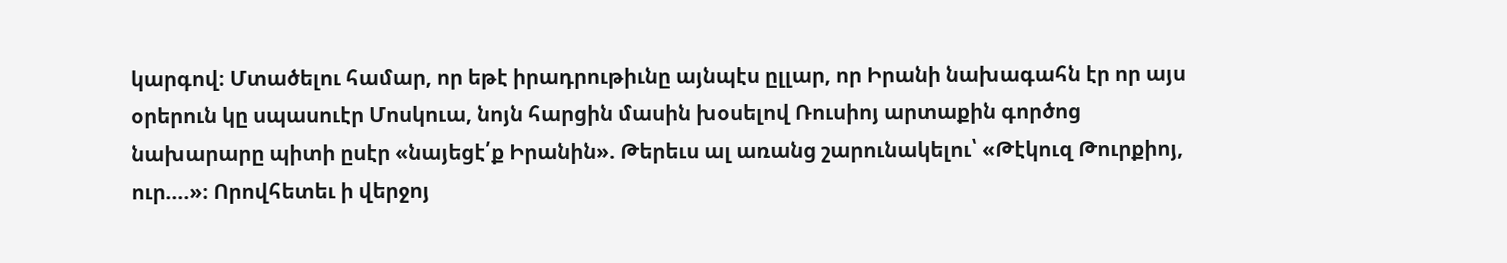կարգով։ Մտածելու համար, որ եթէ իրադրութիւնը այնպէս ըլլար, որ Իրանի նախագահն էր որ այս օրերուն կը սպասուէր Մոսկուա, նոյն հարցին մասին խօսելով Ռուսիոյ արտաքին գործոց նախարարը պիտի ըսէր «նայեցէ՛ք Իրանին». Թերեւս ալ առանց շարունակելու՝ «Թէկուզ Թուրքիոյ, ուր….»։ Որովհետեւ ի վերջոյ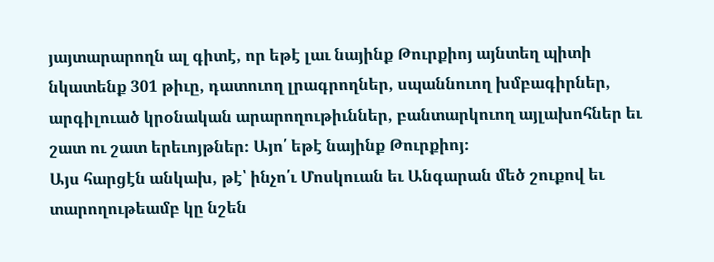յայտարարողն ալ գիտէ, որ եթէ լաւ նայինք Թուրքիոյ այնտեղ պիտի նկատենք 301 թիւը, դատուող լրագրողներ, սպաննուող խմբագիրներ, արգիլուած կրօնական արարողութիւններ, բանտարկուող այլախոհներ եւ շատ ու շատ երեւոյթներ։ Այո՛ եթէ նայինք Թուրքիոյ։
Այս հարցէն անկախ, թէ՝ ինչո՛ւ Մոսկուան եւ Անգարան մեծ շուքով եւ տարողութեամբ կը նշեն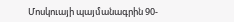Մոսկուայի պայմանագրին 90-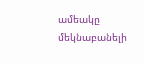ամեակը մեկնաբանելի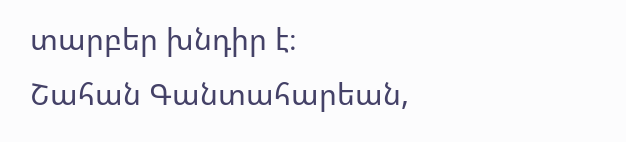տարբեր խնդիր է։
Շահան Գանտահարեան,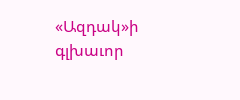«Ազդակ»ի գլխաւոր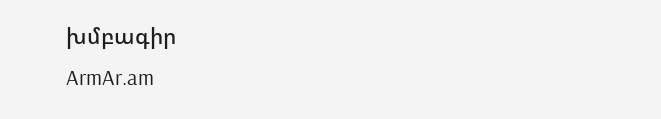խմբագիր
ArmAr.am